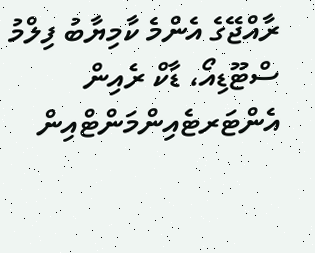ރާއްޖޭގެ އެންމެ ކާމިޔާބު ފިލްމު ސްޓޫޑިއޯ، ޑާކް ރެއިން އެންޓަރޓެއިންމަންޓްއިން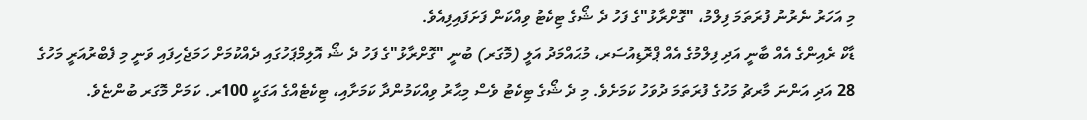މި އަހަރު ނެރުނު ފުރަތަމަ ފިލްމު، "ގޮށްރާޅު"ގެ ފަހު ދެ ޝޯގެ ޓިކެޓު ވިއްކަން ފަށަފައިފިއެވެ.
ޑާކް ރެއިންގެ އެއް ބާނީ އަދި ފިލްމުގެ އެއް ޕްރޮޑިއުސަރ، މުޙައްމަދު އަލީ (މޮގަރ) ބުނީ "ގޮށްރާޅު"ގެ ފަހު ދެ ޝޯ އޮލިމްޕަހުގައި ދެއްކުމަށް ހަމަޖެހިފައި ވަނީ މި ފެބްރުއަރީ މަހުގެ 28 އަދި އަންނަ މާރޗު މަހުގެ ފުރަތަމަ ދުވަހު ކަމަށެވެ. މި ދެ ޝޯގެ ޓިކެޓު ވެސް މިޙާރު ވިއްކަމުންދާ ކަމަށާއި، ޓިކެޓެއްގެ އަގަކީ 100ރ. ކަމަށް މޮގަރ ބުންޏެވެ.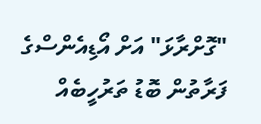"ގޮށްރާޅަ" އަށް އޯޑިއެންސްގެ ފަރާތުން ބޮޑު ތަރުހީބެއް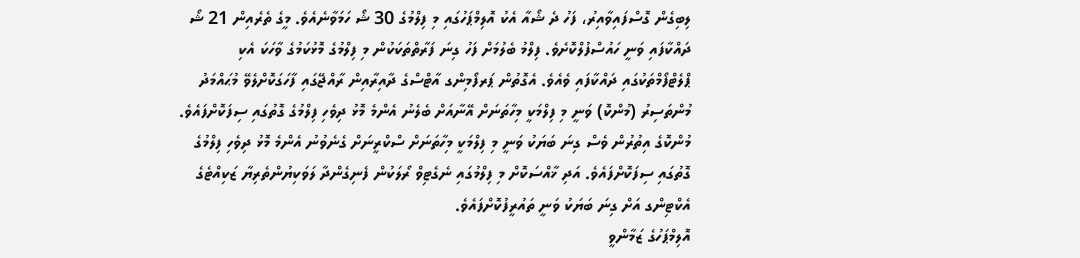ލިބިގެން ގޮސްފައިވާއިރު، ފަހު ދެ ޝޯއާ އެކު އޮލިމްޕަހުގައި މި ފިލްމުގެ 30 ޝޯ ހަމަވާނެއެވެ. މީގެ ތެރެއިން 21 ޝޯ ދައްކާފައި ވަނީ ހައުސްފުލްކޮށެވެ. ފިލްމު ބެލުމަށް ފަހު ގިނަ ފަރާތްތަކަކުން މި ފިލްމުގެ މޮޅުކަމުގެ ވާހަކަ އެކި ޕްލެޓްފޯމްތަކުގައި ދައްކާފައި ވެއެވެ. އެގޮތުން ޕަރފޯމިންގ އާޓްސްގެ ދާއިރާއިން ރާއްޖޭގައި ފާހަގަކޮށްލެވޭ މުޙައްމަދު މުންތަސިރު (މުންކޮ) ވަނީ މި ފިލްމަކީ މިހާތަނަށް އޭނާއަށް ބެލެނު އެންމެ މޮޅު ދިވެހި ފިލްމުގެ ގޮތުގައި ސިފަކޮށްފައެވެ. މުންކޮގެ އިތުރުން ވެސް ގިނަ ބަޔަކު ވަނީ މި ފިލްމަކީ މިހާތަނަށް ސްކްރީނަށް ގެނެވުނު އެންމެ މޮޅު ދިވެހި ފިލްމުގެ ގޮތުގައި ސިފަކޮށްފައެވެ. އަދި ޚާއްސަކޮށް މި ފިލްމުގައި ނެގެޓިވް ރޯލަކުން ފެނިގެންދާ ލަވަކިޔުންތެރިޔާ ޒަކިއްޓެގެ އެކްޓިންގ އަށް ގިނަ ބަޔަކު ވަނީ ތައުރީފުކޮށްފައެވެ.
އޮލިމްޕަހުގެ ޒަމާންވީ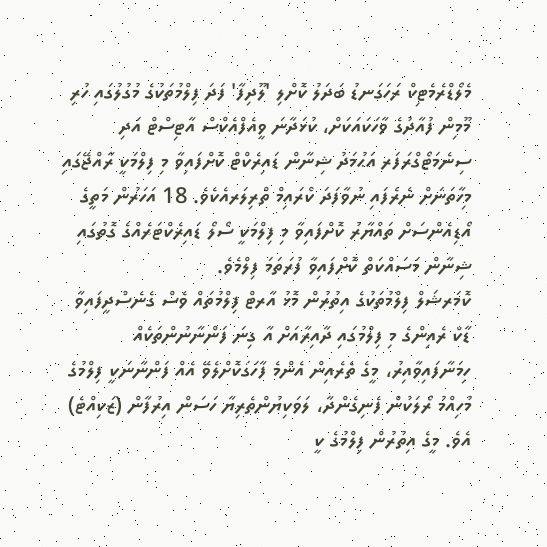މެލޯޑްރެމެޓިކް ރަހަގަނޑު ބަދަލު ކޮށްލި 'ލޫދިފާ' ފަދަ ފިލްމުތަކުގެ މުގުލުގައި ހުރި މޫމިން ފުއާދުގެ ވާހަކައަކަށް، ކުޅަދާނަ ވީއެފްއެކްސް އާޓިސްޓް އަދި ސިނެމަޓޯގްރަފަރ އަޙުމަދު ޝިނާން ޑައިރެކްޓް ކޮށްފައިވާ މި ފިލްމަކީ ރާއްޖޭގައި މިހާތަނަށް ނެރެފައި ނުވާފަދަ ކްރައިމް ތްރިލަރއެކެވެ. 18 އަހަރުން މަތީގެ އޯޑިއެންސަށް ތައްޔާރު ކޮށްފައިވާ މި ފިލްމަކީ ސޯލޯ ޑައިރެކްޓަރެއްގެ ގޮތުގައި ޝިނާން މަސައްކަތް ކޮށްފައިވާ ފުރަތަމަ ފިލްމެވެ.
ކޮމަރޝަލް ފިލްމުތަކުގެ އިތުރުން މޮޅު އާރޓް ފިލްމުތައް ވެސް ގެނެސްދީފައިވާ ޑާކް ރެއިންގެ މި ފިލްމުގައި ދާއިރާއަށް އާ ގިނަ ފަންނާނުންތަކެއް ހިމަނާފައިވާއިރު، މީގެ ތެރެއިން އެންމެ ފާހަގަކޮށްލެވޭ އެއް ފަންނާނަކީ ފިލްމުގެ މުހިއްމު ރޯލަކުން ފެނިގެންދާ، ލަވަކިޔުންތެރިޔާ ހަސަން އިރުފާން (ޒަކިއްޓެ) އެވެ. މީގެ އިތުރުން ފިލްމުގެ ކީ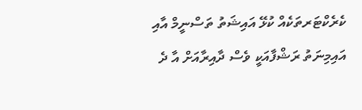ކެރެކްޓަރތަކެއް ކުޅޭ އައިޝަތު ތަސްނީމް އާއި އައިމިނަތު ރަޝްފާއަކީ ވެސް ދާއިރާއަށް އާ ދެ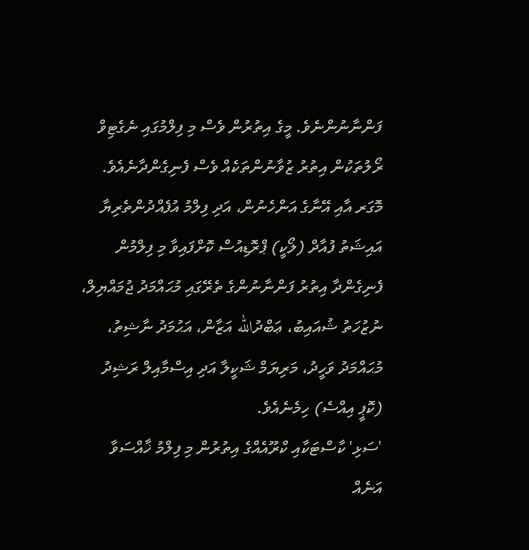ފަންނާނުންނެވެ. މީގެ އިތުރުން ވެސް މި ފިލްމުގައި ނެގެޓިވް ރޯލުތަކުން އިތުރު ޒުވާނުންތަކެއް ވެސް ފެނިގެންދާނެއެވެ.
މޮގަރ އާއި އޭނާގެ އަންހެނުން، އަދި ފިލްމު އުފެއްދުންތެރިޔާ އައިޝަތު ފުއާދް (ލޯކީ) ޕްރޮޑިއުސް ކޮށްފައިވާ މި ފިލްމުން ފެނިގެންދާ އިތުރު ފަންނާނުންގެ ތެރޭގައި މުޙައްމަދު ޖުމައްޔިލް، ނުޒުހަތު ޝުއައިބު، ޢަބްދުالله އަޒާން، އަޙުމަދު ނާޝިތު، މުޙައްމަދު ވަހީދު، މަރިޔަމް ޝަކީލާ އަދި އިސްމާއިލް ރަޝިދު (ކޮޕީ އިއްސެ) ހިމެނެއެވެ.
'ސަޅި' ކާސްޓަކާއި ކްރޫއެއްގެ އިތުރުން މި ފިލްމު ޚާއްސަވާ އަނެއް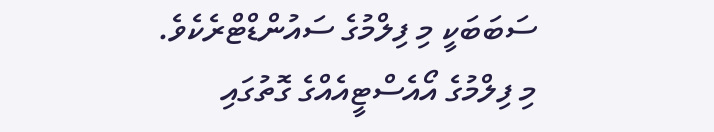ސަބަބަކީ މި ފިލްމުގެ ސައުންޑްޓްރެކެވެ. މި ފިލްމުގެ އޯއެސްޓީއެއްގެ ގޮތުގައި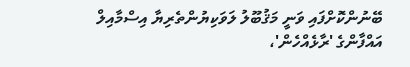ބޭނުންކޮށްފައި ވަނީ މަޤުބޫލު ލަވަކިޔުންތެރިޔާ އިސްމާއިލް އައްފާންގެ 'ރާޅެއްހެން'،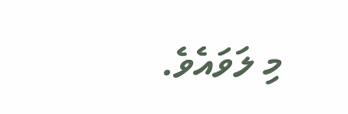މި ލަވައެވެ.